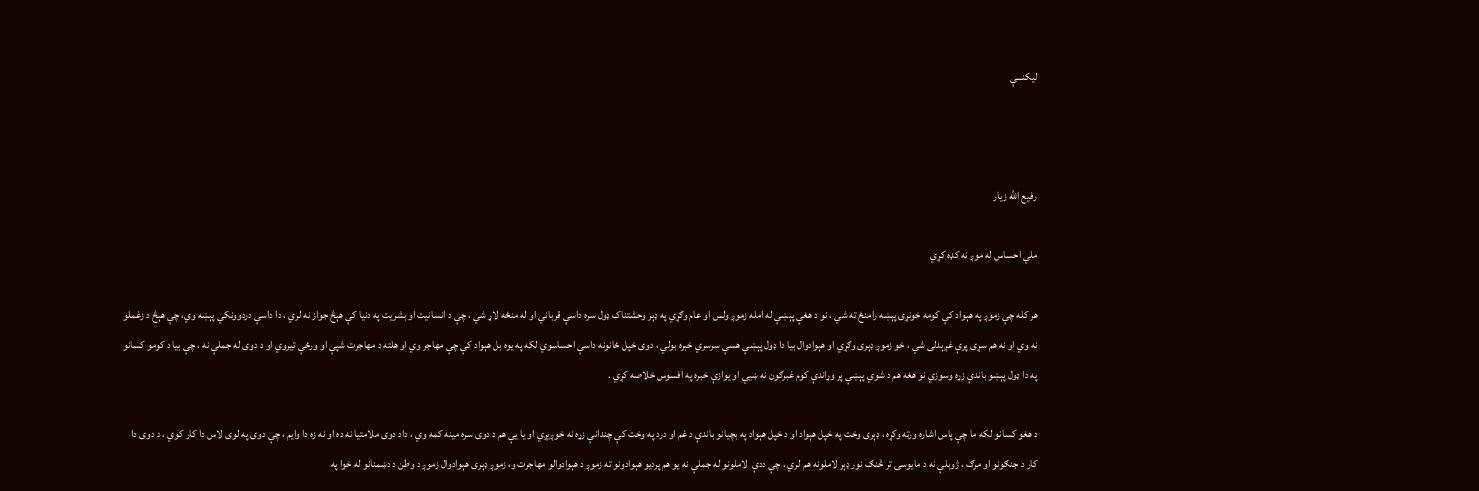ليكنـــې



رفيع الله زيار

ملي احساس له موږ نه کډه کړي

هر کله چې زموږ په هېواد کې کومه خونړۍ پېښه رامنځ ته شي ، نو د هغې پېښې له امله زموږ ولس او عام وګړي په ډېر وحشتناک ډول سره داسې قرباني او له منځه لاړ شي ، چې د انسانيت او بشريت په دنيا کې هېڅ جواز نه لري ، دا داسې دردوونکي پېښه وي، چې هېڅ د زغملو نه وي او نه هم سړی پرې غږېدلی شي ، خو زموږ ډېری وګړي او هېوادوال بيا دا ډول پېښې هسې سرسري خبره بولي ، دوی خپل ځانونه داسې احساسوي لکه په يوه بل هېواد کې چې مهاجر وي او هلته د مهاجرت شپې او ورځې تيروي او د دوی له جملې نه ، چې بيا د کومو کسانو په دا ډول پېښو باندې زړه وسوزي نو هغه هم د شوي پېښې پر وړاندې کوم غبرګون نه ښيي او يوازې خبره په افسوس خلاصه کړي .

د هغو کسانو لکه ما چې پاس اشاره ورته وکړه ، ډېری وخت په خپل هېواد او د خپل هېواد په بچيانو باندې د غم او درد په وخت کې چندانې زړه نه خوږيږي او يا يې هم د دوی سره مينه کمه وي ، داد دوی ملامتيا نه ده او نه زه دا وايم ، چې دوی په لوی لاس دا کار کوي ، د دوی دا  کار د جنګونو او مرګ ، ژوبلې نه د مايوسۍ تر څنګ نور ډېر لاملونه هم لري ، چې ددې  لاملونو له جملې نه يو هم پرديو هېوادونو ته زموږ د هېوادوالو مهاجرت و، زموږ ډېری هېوادوال زموږ د وطن د دښمنانو له خوا په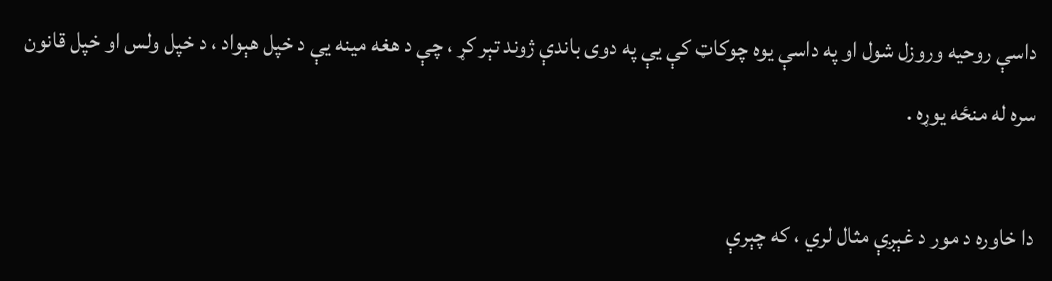داسې روحيه وروزل شول او په داسې يوه چوکاټ کې يې په دوی باندې ژوند تېر کړ ، چې د هغه مينه يې د خپل هېواد ، د خپل ولس او خپل قانون سره له منځه يوړه .

دا خاوره د مور د غېږې مثال لري ، که چېرې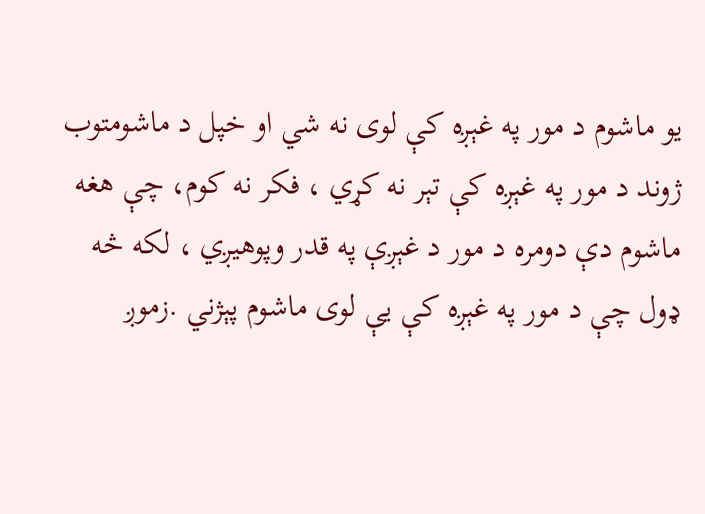يو ماشوم د مور په غېږه کې لوی نه شي او خپل د ماشومتوب ژوند د مور په غېږه کې تېر نه کړي ، فکر نه کوم، چې هغه ماشوم دې دومره د مور د غېږې په قدر وپوهيږي ، لکه څه ډول چې د مور په غېږه کې يې لوی ماشوم پېژني .زموږ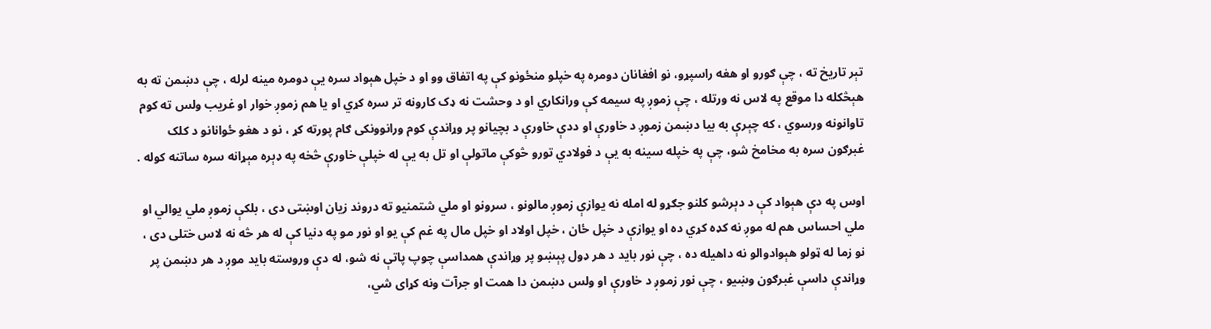تېر تاريخ ته ، چې ګورو او هغه راسپړو، نو افغانان دومره په خپلو منځونو کې په اتفاق وو او د خپل هېواد سره يې دومره مينه لرله ، چې دښمن ته به هېڅکله دا موقع په لاس نه ورتله ، چې زموږ په سيمه کې ورانکاري او د وحشت نه ډک کارونه تر سره کړي او يا هم زموږ خوار او غريب ولس ته کوم تاوانونه ورسوي ، که چېرې به بيا دښمن زموږ د خاورې او ددې خاورې د بچيانو پر وړاندې کوم ورانوونکی ګام پورته کړ ، نو د هغو ځوانانو د کلک غبرګون سره به مخامخ شو، چې په خپله سينه به يې د فولادي تورو څوکې ماتولې او تل به يې له خپلې خاورې څخه په ډېره مېړانه سره ساتنه کوله .

اوس په دې هېواد کې د دېرشو کلنو جګړو له امله نه يوازې زموږ مالونو ، سرونو او ملي شتمنيو ته دروند زيان اوښتی دی ، بلکې زموږ ملي يوالي او ملي احساس هم له موږ نه کډه کړي ده او يوازې د خپل ځان ، خپل اولاد او خپل مال په غم کې يو او نور مو په دنيا کې له هر څه نه لاس ختلی دی ، نو زما له ټولو هېوادوالو نه داهيله ده ، چې نور بايد د هر ډول پېښو پر وړاندې همداسې چوپ پاتې نه شو، له دې وروسته بايد موږ د هر دښمن پر وړاندې داسې غبرګون وښيو ، چې نور زموږ د خاورې او ولس دښمن دا همت او جرآت ونه کړای شي،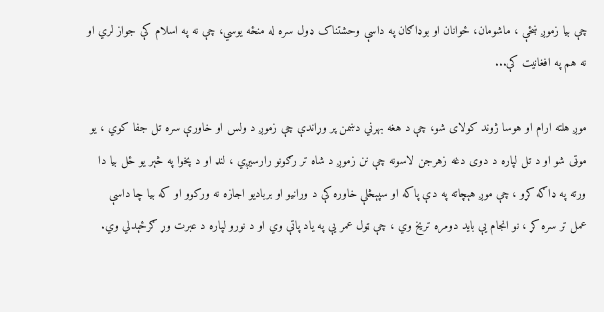چې بيا زموږ ښځې ، ماشومان، ځوانان او بوډاګان په داسې وحشتناک ډول سره له منځه يوسي، چې نه په اسلام کې جواز لري او نه هم په افغانيت کې...

موږ هلته ارام او هوسا ژوند کولای شو، چې د هغه بهرني دښمن پر وړاندې چې زموږ د ولس او خاورې سره تل جفا کوي ، يو موټی شو او د تل لپاره د دوی دغه زهرجن لاسونه چې نن زموږ د شاه تر رګونو رارسيږي ، لنډ او د پخوا په څېر يو ځل بيا دا ورته په ډاګه کړو ، چې موږ هېچاته په دې پاکه او سپېڅلې خاوره کې د ورانيو او برباديو اجازه نه ورکوو او که بيا چا داسې عمل تر سره کړ ، نو انجام يې بايد دومره تريخ وي ، چې ټول عمر يې په ياد پاتې وي او د نورو لپاره د عبرت وړ ګرځېدلي وي.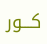كـــور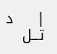|     د تـــل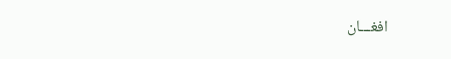افغـــان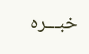خبـــره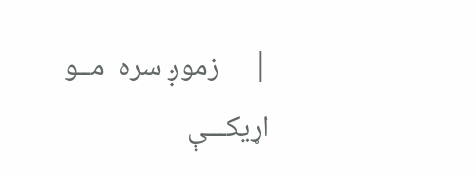|     زموږ سره  مــو اړيكـــې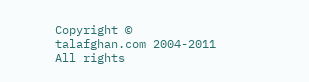Copyright ©  talafghan.com 2004-2011  All rights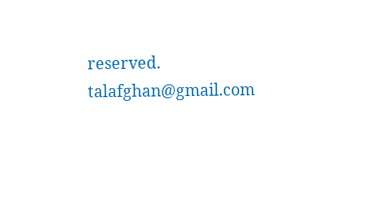reserved. talafghan@gmail.com